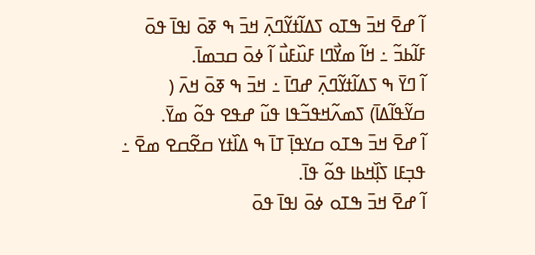ߊ߬ ߝߐ߫ ߞߏ߫ ߒߠߋ ߖߡߊ߬ߙߌ߬ߣߍ߲߫ ߞߏ߫ ߒ ߧߋ߫ ߊߟߊ߫ ߟߋ߫ ߓߊ߬ߕߏ߬ ߸ ߞߊ߬ ߘߌ߯ߣߊ ߓߎ߰ߓߎ߯ ߊ߬ ߦߋ߫ ߛߏߘߊ߫.
ߊ߬ ߣߌ߫ ߒ ߖߡߊ߬ߙߌ߬ߣߍ߲߫ ߝߣߊ߫ ߸ ߞߏ߫ ߒ ߧߋ߫ ߞߍ߫ ( ߛߌ߬ߟߊ߬ߡߊ߫) ߖߘߍ߬ߞߟߏ߬ߟߊ ߟߎ߬ ߝߟߐ ߟߋ߬ ߘߌ߫.
ߊ߬ ߝߐ߫ ߞߏ߫ ߒߠߋ ߛߌߟߊ߲߫ ߠߊ߫ ߒ ߡߊ߰ߙߌ ߛߐ߬ߛߐ ߘߐ߫ ߸ ߟߏ߲ߓߊ ߖߊ߲߰ߞߕߊ ߟߋ߬ ߟߊ߫.
ߊ߬ ߝߐ߫ ߞߏ߫ ߒߠߋ ߦߋ߫ ߊߟߊ߫ ߟߋ߫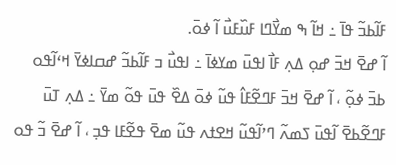ߓߊ߬ߕߏ߬ ߟߊ߫ ߸ ߞߊ߬ ߒ ߘߌ߯ߣߊ ߓߎ߰ߓߎ߯ ߊ߬ ߦߋ߫.
ߊ߬ ߝߐ߫ ߞߏ߫ ߝߋ߲ ߡߍ߲ ߓߊ߯ ߊߟߎ߫ ߘߌߦߊ߫ ߸ ߊߟߎ߯ ߏ ߓߊ߬ߕߏ߬ ߝߛߊߦߌ߫ ߞߵߊ߬ߟߋ ߕߏ߫ ߦߋ߲߬ ، ߊ߬ ߝߐ߫ ߞߏ߫ ߓߣߐ߬ߓߊ߮ ߟߎ߬ ߦߋ߫ ߡߐ߰ ߟߎ߫ ߟߋ߬ ߘߌ߫ ߸ ߡߍ߲ ߠߎ߫ ߓߣߐ߬ߕߐ߫ ߊ߬ߟߎ߫ ߖߘߍ߬ ߣߴߊ߬ߟߎ߬ ߞߐߙߍ ߟߎ߬ ߘߐ߫ ߟߐ߬ߓߊ ߟߏ߲ ، ߊ߬ ߝߐ߫ ߏ߬ ߟߋ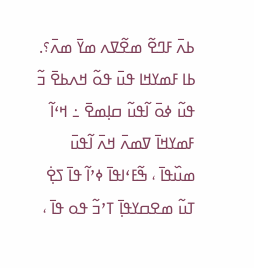ߕߍ߫ ߓߣߐ߬ ߘߐ߬ߜߍ ߘߌ߫ ߘߍ߫؟.
ߕߊ ߓߘߌߞߊ ߟߎ߫ ߟߋ߬ ߞߍߕߐ߫ ߏ߬ ߟߎ߬ ߦߋ߫ ߊ߬ߟߎ߬ ߛߊ߲ߘߐ߫ ߸ ߞߵߊ߬ ߓߘߌߞߊ߫ ߜߘߍ߫ ߞߍ߫ ߊ߬ߟߎ߫ ߘߎ߰ߟߊ߫ ، ߒ߬ߓߵߊߟߊ߫ ߦߴߊ߬ ߟߊ߫ ߖߐ߲߭ ߠߎ߬ ߘߐߛߌߟߊ߲߫ ߠߴߏ߬ ߟߋ ߟߊ߫ ،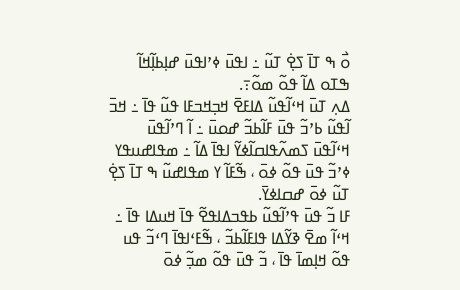ߋ߯ ߒ ߠߊ߫ ߖߐ߲߭ ߠߎ߬ ߸ ߊߟߎ߫ ߦߴߊߟߎ߫ ߝߊ߲ߕߊ߲߬ߞߊ߬ ߒߠߋ ߡߊ߬ ߟߋ߬ ߘߋ߬߹.
ߡߍ߲ ߠߎ߫ ߞߵߊ߬ߟߎ߬ ߡߊߓߐ߫ ߞߏ߲ߞߏߓߊ ߟߎ߬ ߟߊ߫ ߸ ߞߏ߫ ߊ߬ߟߎ߬ ߕߴߏ߬ ߟߎ߫ ߓߊ߬ߕߏ߬ ߝߋߎ߫ ߸ ߊ߬ ߣߴߊ߬ߟߎ߫ ߞߵߊ߬ߟߎ߫ ߖߘߍ߬ߟߊߛߊ߬ߦߌ߬ ߊߟߊ߫ ߡߊ߬ ߸ ߘߟߊߝߎߟߌ ߦߴߏ߬ ߟߎ߫ ߟߋ߬ ߦߋ߫ ، ߒ߬ߓߊ߬ ߌ ߘߟߊߝߎ߬ ߒ ߠߊ߫ ߖߐ߲߭ ߠߎ߬ ߦߋ߫ ߝߛߊߦߌ߫.
ߓߊ ߏ߬ ߟߎ߫ ߟߴߊ߬ߟߎ߬ ߕߟߏߡߊߟߐ߬ ߟߊ߫ ߞߎߡߊ ߟߊ߫ ߸ ߞߵߊ߬ ߘߐ߫ ߢߌ߬ߡߊ ߟߊߓߊ߬ߕߏ߬ ، ߒ߬ߓߵߊߟߊ߫ ߣߵߏ߬ ߟߎ ߟߋ߬ ߞߊ߲ߘߊ߫ ߟߊ߫ ، ߏ߬ ߟߎ߫ ߟߋ߬ ߘߏ߲߬ ߦߋ߫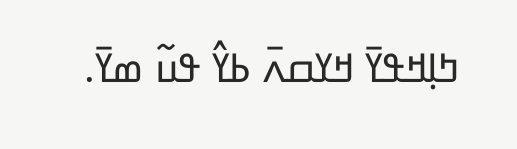ߤߊ߲ߞߟߌ߫ ߞߌߛߍ߫ ߕߌ߮ ߟߎ߬ ߘߌ߫.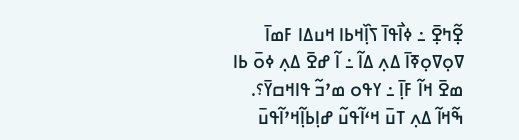ߐ߲߬ߤߐ߲߫ ߸ ߦߊ߯ߟߊ߫ ߖߊ߲߰ߞߕߊ ߞߎߡߊ ߓߘߊ߫ ߜߋ߲ߜߋ߲ߧߊ߫ ߡߍ߲ ߡߊ߬ ߸ ߊ߬ ߝߐ߫ ߡߍ߲ ߦߋ߫ ߕߊ ߘߐ߫ ߞߊ߬ ߓߊ߲߫ ߸ ߌߟߋ ߘߴߏ߬ ߟߊߞߛߌ߫؟.
ߒ߬ߞߊ߬ ߡߍ߲ ߠߎ߫ ߞߵߊ߬ߟߎ߬ ߝߊ߲ߕߊ߲߬ߞߴߊ߬ߟߎ߫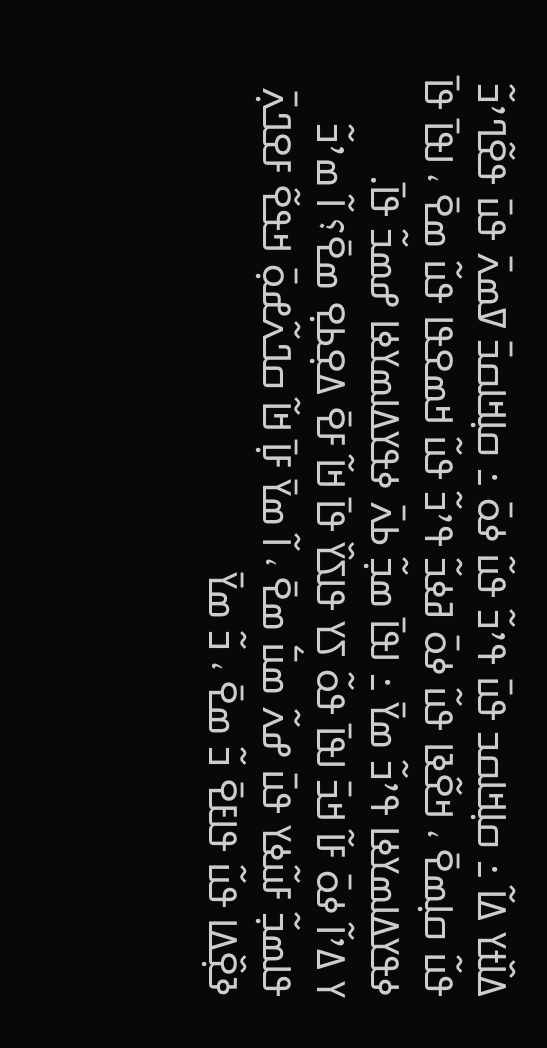ߡߊ߰ߙߌ ߡߊ߬ ߸ ߛߊ߲ߞߊߛߏ ߟߎ߫ ߟߴߏ߬ ߟߎ߬ ߦߋ߫ ߸ ߛߊ߲ߞߊߛߏ߫ ߜߘߍ߫ ߟߎ߫ ߟߐ߬ߣߴߏ߬ ߟߎ߬ ߛߊ߲ߘߐ߫ ، ߞߐ߬ߢߊ ߟߎ߬ ߦߋ߫ ߥߦߏ߬ ߟߴߏ߬ ߟߎ߬ ߞߘߐߟߊ ߟߎ߬ ߘߐ߫ ، ߊߟߊ߫ ߟߊ߫ ߦߟߌߡߊߘߌߦߊ ߟߴߏ߬ ߘߌ߫ ߸ ߊߟߊ߫ ߘߏ߲߬ ߕߍ߫ ߦߟߌߡߊߘߌߦߊ ߝߘߏ߬ ߟߊ߫.
ߌ ߡߴߊ߬ ߦߋ߫ ߓߊ߬ ߞߏ߫ ߊߟߊ߫ ߟߋ߬ ߖߌ ߟߊߖߌ߰ ߟߊ߫ ߞߊ߬ ߓߐ߫ ߡߐ߲ߕߐ߲ ߘߐ߫؟ ߊ߬ ߘߴߏ߬ ߟߊߘߏ߲߬ ߓߎ߬ߦߌ ߟߎ߫ ߝߍ߬ ߘߎ߱ ߘߐ߫ ، ߊ߬ ߘߌ߫ ߓߊ߲߫ ߞߊ߬ ߛߣߍ߬ߝߋ߲߫ ߞߟߐ߬ ߓߐߣߍ߲߫ ߢߐ߲߰ߡߊ ߟߎ߬ ߟߊߓߐ߫ ߏ߬ ߘߐ߫ ، ߏ߬ ߘߌ߫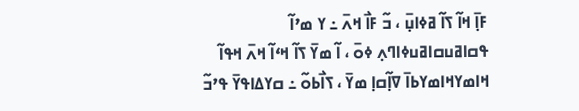ߓߊ߲߫ ߞߊ߬ ߖߊ߬ ߥߦߊߎ߲߫ ، ߏ߬ ߓߊ߯ ߞߍ߫ ߸ ߌ ߘߴߊ߬ ߟߛߊߥߎߛߊߥߎߦߊߣߍ߲ ߦߋ߫ ، ߊ߬ ߘߌ߫ ߖߊ߬ ߞߵߊ߬ ߞߍ߫ ߞߟߊ߬ ߞߊߘߌߞߊߘߌߕߊ߫ ߜߊ߲߬ߛߊ߲ ߘߌ߫ ، ߖߊ߯ߕߋ߬ ߸ ߛߌߡߊߟߌ߫ ߟߴߏ߬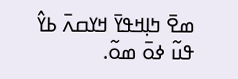ߘߐ߫ ߤߊ߲ߞߟߌ߫ ߞߌߛߍ߫ ߕߌ߮ ߟߎ߬ ߦߋ߫ ߘߋ߬.